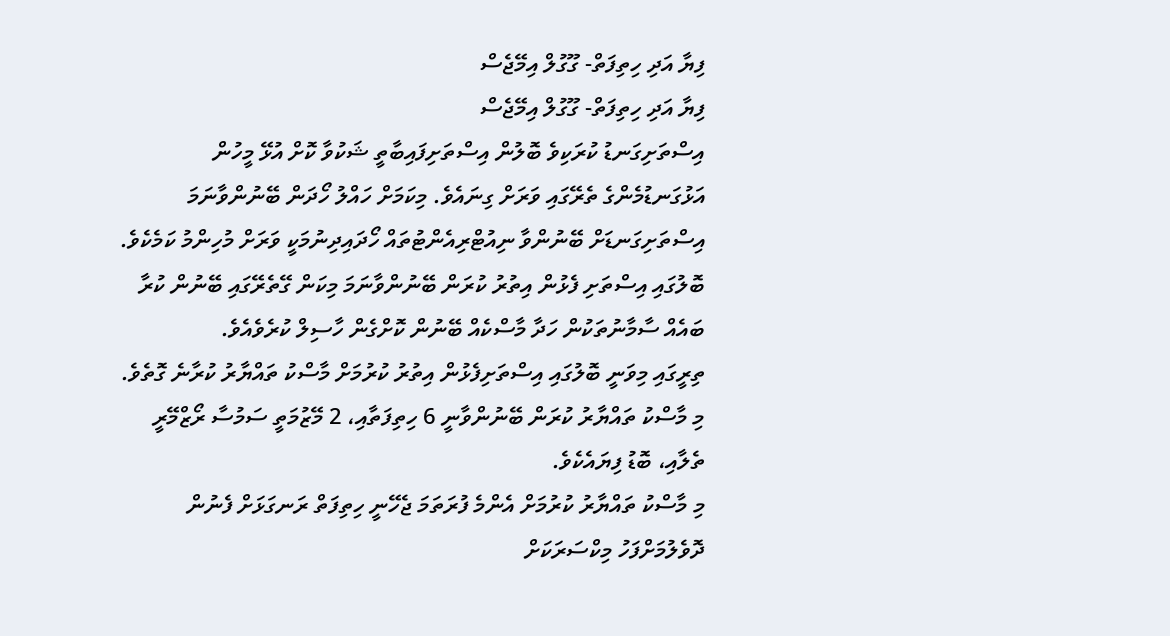ފިޔާ އަދި ހިތިފަތް- ގޫގުލް އިމޭޖެސް
ފިޔާ އަދި ހިތިފަތް- ގޫގުލް އިމޭޖެސް
އިސްތަށިގަނޑު ކުރަކިވެ ބޮލުން އިސްތަށިފައިބާތީ ޝަކުވާ ކޮށް އުޅޭ މީހުން އަޅުގަނޑުމެންގެ ތެރޭގައި ވަރަށް ގިނައެވެ. މިކަމަށް ހައްލު ހޯދަން ބޭނުންވާނަމަ އިސްތަށިގަނޑަށް ބޭނުންވާ ނިއުޓްރިއެންޓުތައް ހޯދައިދިނުމަކީ ވަރަށް މުހިންމު ކަމެކެވެ.
ބޮލުގައި އިސްތަށި ފެޅުން އިތުރު ކުރަން ބޭނުންވާނަމަ މިކަން ގޭތެރޭގައި ބޭނުން ކުރާ ބައެއް ސާމާނުތަކުން ހަދާ މާސްކެއް ބޭނުން ކޮށްގެން ހާސިލް ކުރެވެއެވެ.
ތިރީގައި މިވަނީ ބޮލުގައި އިސްތަށިފެޅުން އިތުރު ކުރުމަށް މާސްކު ތައްޔާރު ކުރާނެ ގޮތެވެ.
މި މާސްކު ތައްޔާރު ކުރަން ބޭނުންވާނީ 6 ހިތިފަތާއި، 2 މޭޒުމަތީ ސަމުސާ ރޯޒްމޭރީ ތެލާއި، ބޮޑު ފިޔައެކެވެ.
މި މާސްކު ތައްޔާރު ކުރުމަށް އެންމެ ފުރަތަމަ ޖެހޭނީ ހިތިފަތް ރަނގަޅަށް ފެނުން ދޮވެލުމަށްފަހު މިކްސަރަކަށް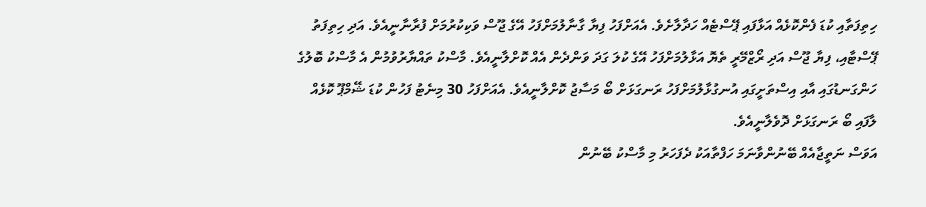ހިތިފަތާއި ކުޑަ ފެންކޮޅެއް އަޅާފައި ޕޭސްޓެއް ހަދާލާށެވެ. އެއަށްފަހު ފިޔާ ގާނާލުމަށްފަހު އޭގެ ޖޫސް ވަކިކުރުމަށް ފުރާނާނީއެވެ. އަދި ހިތިފަތު ޕޭސްޓާއި، ފިޔާ ޖޫސް އަދި ރޯޒްމޭރީ ތެޔޮ އަޅާލުމަށްފަހު އޭގެ ކުލަ ގަދަ ވަންދެން އެއް ކޮށްލާނީއެވެ. މާސްކު ތައްޔާރުވުމުން އެ މާސްކު ބޮލުގެ ހަންގަނޑުގައި އާއި އިސްތަށީގައި އުނގުޅާލުމަށްފަހު ރަނގަޅަށް ބޯ މަސާޖު ކޮށްލާނީއެވެ. އެއަށްފަހު 30 މިނެޓު ފަހުން ކުޑަ ޝޭމްޕޫ ކޮޅެއް ލާފައި ބޯ ރަނގަޅަށް ދޮވެލާނީއެވެ.
އަވަސް ނަތީޖާއެއް ބޭނުންވާނަމަ ހަފްތާއަކު ދެފަހަރު މި މާސްކު ބޭނުން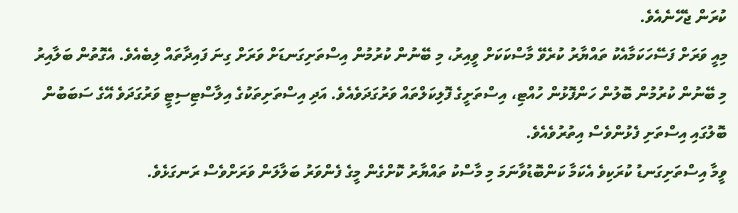ކުރަން ޖެހޭނެއެވެ.
މިއީ ވަރަށް ފަސޭހަކަމާއެކު ތައްޔާރު ކުރެވޭ މާސްކަކަށް ވީއިރު، މި ބޭނުން ކުރުމުން އިސްތަށިގަނޑަށް ވަރަށް ގިނަ ފައިދާތައް ލިބެއެވެ. އެގޮތުން ބަލާއިރު މި ބޭނުން ކުރުމުން ބޮލުން ހަންފޮޅުން ހުއްޓި، އިސްތަށީގެ ފޮލިކަލްތައް ވަރުގަދަވެއެވެ. އަދި އިސްތަށިތަކުގެ އިލާސްޓިސިޓީ ވަރުގަދަވެ އޭގެ ސަބަބުން ބޮލުގައި އިސްތަށި ފެޅުންވެސް އިތުރުވެއެވެ.
ވީމާ އިސްތަށިގަނޑު ކުރަކިވެ އެކަމާ ކަންބޮޑުވާނަމަ މި މާސްކު ތައްޔާރު ކޮށްގެން މީގެ ފެންވަރު ބަލާލަން ވަރަށްވެސް ރަނގަޅެވެ.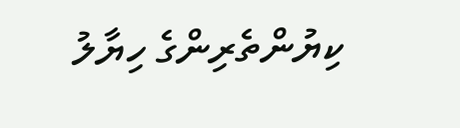ކިޔުންތެރިންގެ ހިޔާލު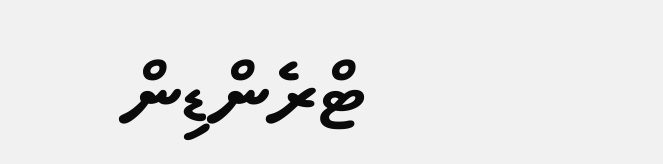ޓްރެންޑިން